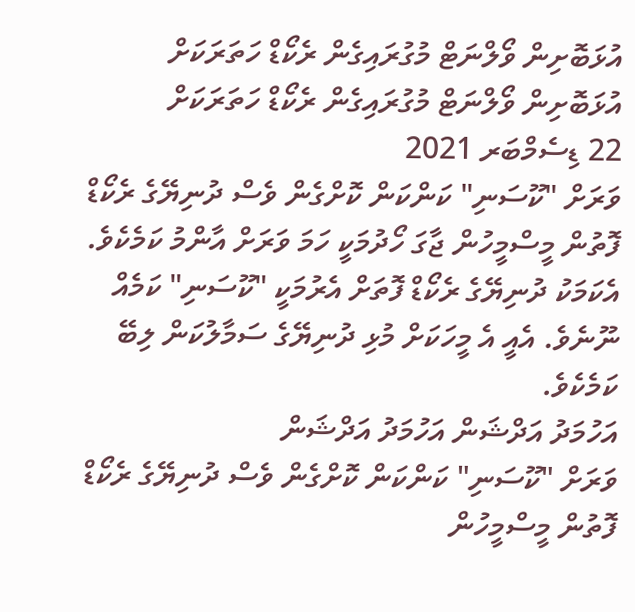އުޅަބޮށިން ވޯލްނަޓް މުގުރައިގެން ރެކޯޑް ހަތަރަކަށް
އުޅަބޮށިން ވޯލްނަޓް މުގުރައިގެން ރެކޯޑް ހަތަރަކަށް
22 ޑިސެމްބަރ 2021
ވަރަށް "ކޫސަނި" ކަންކަން ކޮށްގެން ވެސް ދުނިޔޭގެ ރެކޯޑް ފޮތުން މީސްމީހުން ޖާގަ ހޯދުމަކީ ހަމަ ވަރަށް އާންމު ކަމެކެވެ. އެކަމަކު ދުނިޔޭގެ ރެކޯޑް ފޮތަށް އެރުމަކީ "ކޫސަނި" ކަމެއް ނޫނެވެ. އެއީ އެ މީހަކަށް މުޅި ދުނިޔޭގެ ސަމާލުކަން ލިބޭ ކަމެކެވެ.
އަހުމަދު އަދްޝަން އަހުމަދު އަދްޝަން
ވަރަށް "ކޫސަނި" ކަންކަން ކޮށްގެން ވެސް ދުނިޔޭގެ ރެކޯޑް ފޮތުން މީސްމީހުން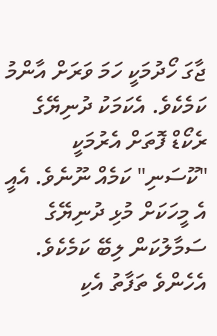ޖާގަ ހޯދުމަކީ ހަމަ ވަރަށް އާންމު ކަމެކެވެ. އެކަމަކު ދުނިޔޭގެ ރެކޯޑް ފޮތަށް އެރުމަކީ "ކޫސަނި" ކަމެއް ނޫނެވެ. އެއީ އެ މީހަކަށް މުޅި ދުނިޔޭގެ ސަމާލުކަން ލިބޭ ކަމެކެވެ.
އެހެންވެ ތަފާތު އެކި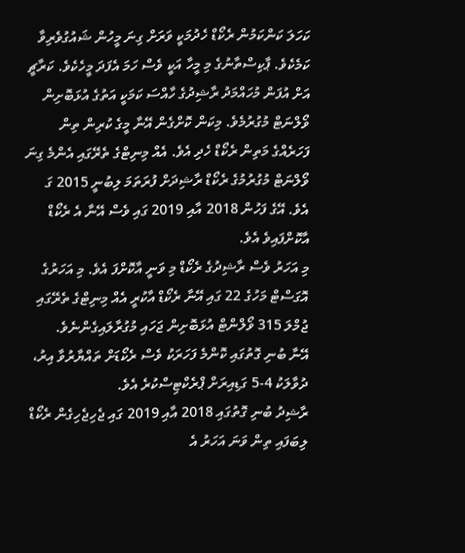ކަހަލަ ކަންކަމުން ރެކޯޑް ހެދުމަކީ ވަރަށް ގިނަ މީހުން ޝައުގުވެރިވާ ކަމެކެވެ. ޕާކިސްތާނުގެ މި މީހާ އަކީ ވެސް ހަމަ އެފަދަ މީހެކެވެ. ކަރާޗީ އަށް އުފަން މުހައްމަދު ރާޝިދުގެ ހާއްސަ ކަމަކީ އަތުގެ އުޅަބޮށިން ވޯލްނަޓް މުގުރުމެވެ. މިކަން ކޮށްގެން އޭނާ މީގެ ކުރިން ތިން ފަހަރެއްގެ މަތިން ރެކޯޑް ހެދި އެވެ. އެއް މިނިޓްގެ ތެރޭގައި އެންމެ ގިނަ ވޯލްނަޓް މުގުރުމުގެ ރެކޯޑް ރާޝިދަށް ފުރަތަމަ ލިބުނީ 2015 ގަ އެވެ. އޭގެ ފަހުން 2018 އާއި 2019 ގައި ވެސް އޭނާ އެ ރެކޯޑް އާކޮށްފައިވެ އެވެ.
މި އަހަރު ވެސް ރާޝިދުގެ ރެކޯޑް މި ވަނީ އާކޮށްފަ އެވެ. މި އަހަރުގެ އޮގަސްޓް މަހުގެ 22 ގައި އޭނާ ރެކޯޑް އާކުރީ އެއް މިނިޓްގެ ތެރޭގައި ޖުމްލަ 315 ވޯލްންޓް އުޅަބޮށިން ޖަހައި މުގުރާލައިގެންނެވެ.
އޭނާ ބުނި ގޮތުގައި ކޮންމެ ފަހަރަކު ވެސް ރެކޯޑަށް ތައްޔާރުވާ އިރު، ދުވާލަކު 4-5 ގަޑިއިރަށް ޕްރެކްޓިސްކުރެ އެވެ.
ރާޝިދު ބުނި ގޮތުގައި 2018 އާއި 2019 ގައި ޖެހިޖެހިގެން ރެކޯޑް ލިބަފައި ތިން ވަނަ އަހަރު އެ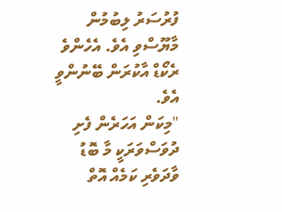ފުރުސަރު ލިބުމުން މާޔޫސްވި އެވެ. އެހެންވެ ރެކޯޑް އާކުރަން ބޭނުންވީ އެވެ.
"މިކަން އަހަރެން ފެށި ދުވަސްވަރަކީ މާ ބޮޑު ވާދަވެރި ކަމެއް އޮތް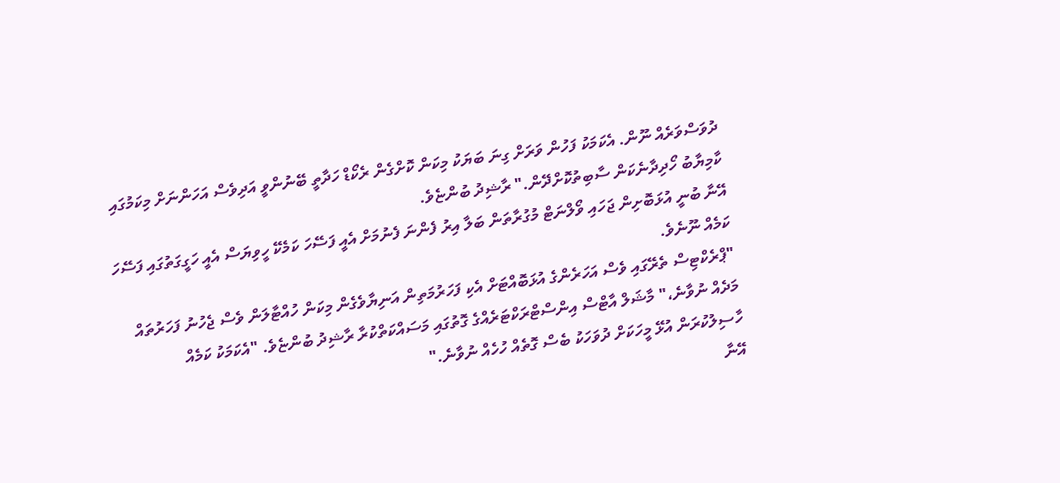ދުވަސްވަރެއް ނޫން. އެކަމަކު ފަހުން ވަރަށް ގިނަ ބަޔަކު މިކަން ކޮށްގެން ރެކޯޑް ހަދާތީ ބޭނުންވީ އަދިވެސް އަހަންނަށް މިކަމުގައި ކާމިޔާބު ހޯދިދާނެކަން ސާބިތުކޮށްދޭން." ރާޝިދު ބުންޏެވެ.
އޭނާ ބުނީ އުޅަބޮށިން ޖަހައި ވޯލްނަޓް މުގުރާތަން ބަލާ އިރު ފެންނަ ފެނުމަށް އެއީ ފަސޭހަ ކަމެކޭ ހީވިޔަސް އެއީ ހަގީގަތުގައި ފަސޭހަ ކަމެއް ނޫނެވެ.
"ޕްރެކްޓިސް ތެރޭގައި ވެސް އަހަރެންގެ އުޅަބޮއްޓަށް އެކި ފަހަރުމަތިން އަނިޔާވެގެން މިކަން ހުއްޓާލަން ވެސް ޖެހުނު ފަހަރުތައް މަދެއް ނުވާނެ،" މާޝަލް އާޓްސް އިންސްޓްރަކްޓަރެއްގެ ގޮތުގައި މަސައްކަތްކުރާ ރާޝިދު ބުންޏެވެ. "އެކަމަކު ކަމެއް ހާސިލުކުރަން އުޅޭ މީހަކަށް ދުވަހަކު ބެސް ގޮތެއް ހުހެއް ނުވާނެ."
އޭނާ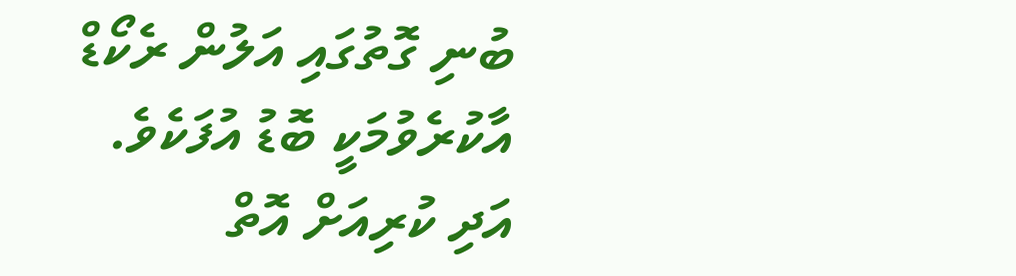ބުނި ގޮތުގައި އަލުން ރެކޯޑް އާކުރެވުމަކީ ބޮޑު އުފަކެވެ. އަދި ކުރިއަށް އޮތް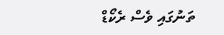ތަނުގައި ވެސް ރެކޯޑް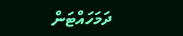ދަމަހައްޓަން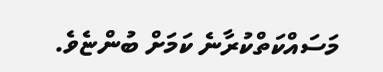މަސައްކަތްކުރާނެ ކަމަށް ބުންޏެވެ.